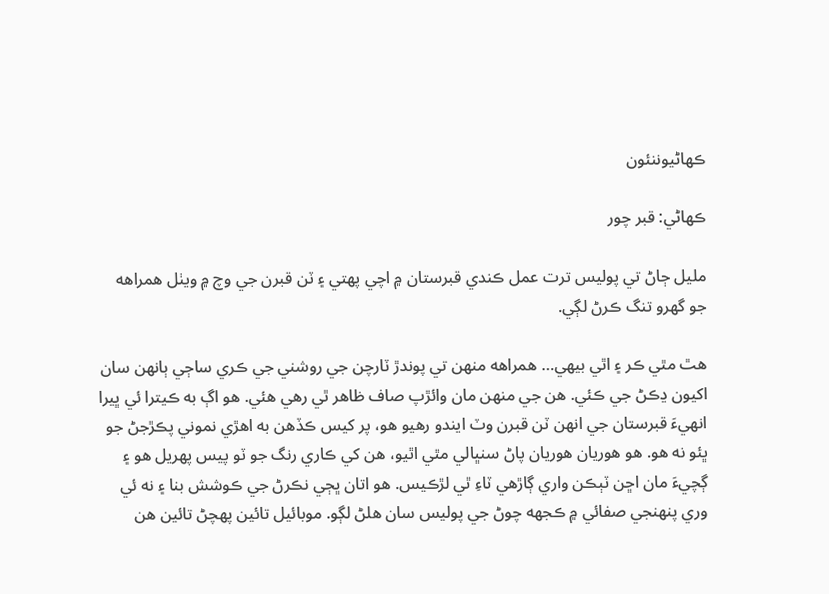ڪهاڻيوننئون

ڪهاڻي: قبر چور

مليل ڄاڻ تي پوليس ترت عمل ڪندي قبرستان ۾ اچي پهتي ۽ ٽن قبرن جي وچ ۾ ويٺل همراهه جو گهرو تنگ ڪرڻ لڳي.

هٿ مٿي ڪر ۽ اٿي بيهي… همراهه منهن تي پوندڙ ٽارچن جي روشني جي ڪري ساڄي ٻانهن سان اکيون ڍڪڻ جي ڪئي. هن جي منهن مان وائڙپ صاف ظاهر ٿي رهي هئي. هو اڳ به ڪيترا ئي ڀيرا انهيءَ قبرستان جي انهن ٽن قبرن وٽ ايندو رهيو هو، پر کيس ڪڏهن به اهڙي نموني پڪڙجڻ جو ڀئو نه هو. هو هوريان هوريان پاڻ سنڀالي مٿي اٿيو، هن کي ڪاري رنگ جو ٽو پيس پهريل هو ۽ ڳچيءَ مان اڇن ٽٻڪن واري ڳاڙهي ٽاءِ ٿي لڙڪيس. هو اتان ڀڄي نڪرڻ جي ڪوشش بنا ۽ نه ئي  وري پنهنجي صفائي ۾ ڪجهه چوڻ جي پوليس سان هلڻ لڳو. موبائيل تائين پهچڻ تائين هن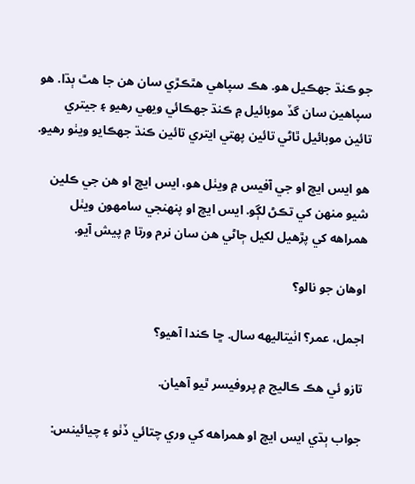جو ڪنڌ جهڪيل هو. هڪ سپاهي هٿڪڙي سان هن جا هٿ ٻڌا. هو سپاهين سان گڏ موبائيل ۾ ڪنڌ جهڪائي ويهي رهيو ۽ جيتري تائين موبائيل ٿاڻي تائين پهتي ايتري تائين ڪنڌ جهڪايو ويٺو رهيو.

هو ايس ايڇ او جي آفيس ۾ ويٺل هو، ايس ايڇ او هن جي ڪلين شيو منهن کي تڪڻ لڳو. ايس ايڇ او پنهنجي سامهون ويٺل همراهه کي پڙهيل لکيل ڄاڻي هن سان نرم ورتا ۾ پيش آيو.

اوهان جو نالو؟

اجمل، عمر؟ اٺيتاليهه سال. ڇا ڪندا آهيو؟

تازو ئي هڪ ڪاليج ۾ پروفيسر ٿيو آهيان.

جواب ٻڌي ايس ايڇ او همراهه کي وري چتائي ڏٺو ۽ چيائينس: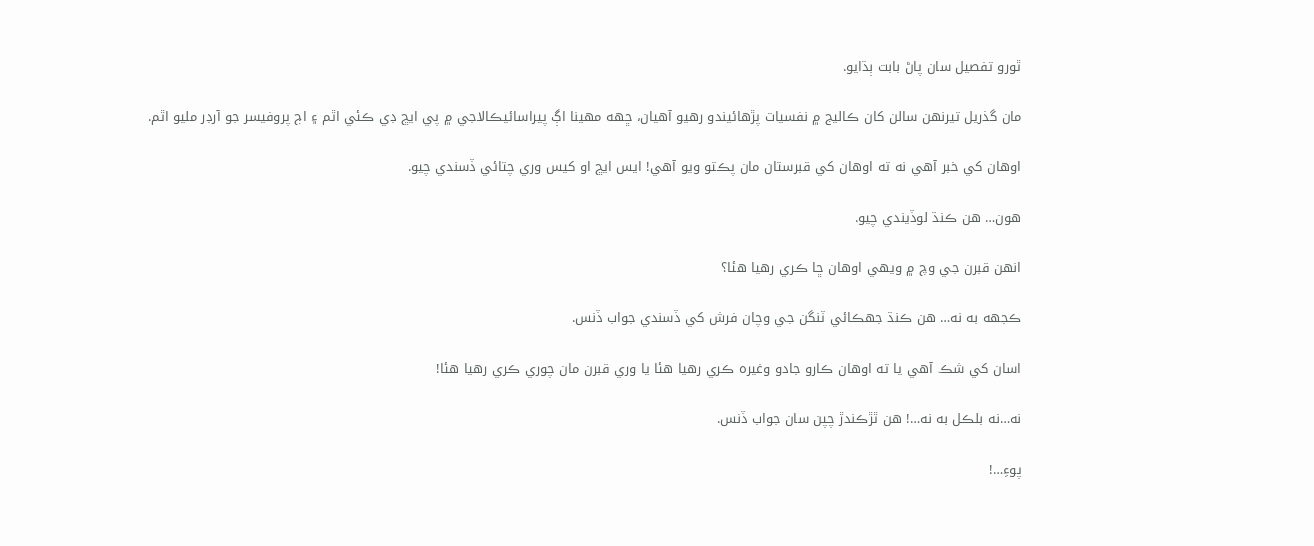ٿورو تفصيل سان پاڻ بابت ٻڌايو.

مان گذريل تيرنهن سالن کان ڪاليج ۾ نفسيات پڙهائيندو رهيو آهيان، ڇهه مهينا اڳ پيراسائيڪالاجي ۾ پي ايڇ ڊي ڪئي اٿم ۽ اڄ پروفيسر جو آرڊر مليو اٿم.

اوهان کي خبر آهي نه ته اوهان کي قبرستان مان پڪتو ويو آهي! ايس ايڇ او کيس وري چتائي ڏسندي چيو.

هون… هن ڪنڌ لوڏيندي چيو.

انهن قبرن جي وچ ۾ ويهي اوهان ڇا ڪري رهيا هئا؟

ڪجهه به نه… هن ڪنڌ جهڪائي ٽنگن جي وچان فرش کي ڏسندي جواب ڏنس.

اسان کي شڪ آهي يا ته اوهان ڪارو جادو وغيره ڪري رهيا هئا يا وري قبرن مان چوري ڪري رهيا هئا!

نه…نه بلڪل به نه…! هن ٿڙڪندڙ چپن سان جواب ڏنس.

پوءِ…!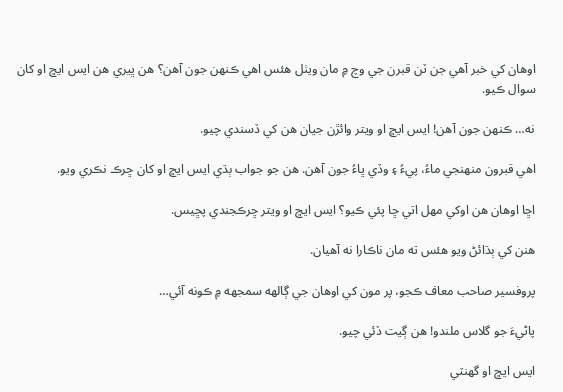اوهان کي خبر آهي جن ٽن قبرن جي وچ ۾ مان ويٺل هئس اهي ڪنهن جون آهن؟ هن ڀيري هن ايس ايڇ او کان سوال ڪيو.

نه… ڪنهن جون آهن! ايس ايڇ او ويتر وائڙن جيان هن کي ڏسندي چيو.

اهي قبرون منهنجي ماءُ، پيءُ ۽ وڏي ڀاءُ جون آهن. هن جو جواب ٻڌي ايس ايڇ او کان ڇرڪ نڪري ويو.

اڇا اوهان هن اوکي مهل اتي ڇا پئي ڪيو؟ ايس ايڇ او ويتر ڇرڪجندي پڇيس.

هنن کي ٻڌائڻ ويو هئس ته مان ناڪارا نه آهيان.

پروفسير صاحب معاف ڪجو، پر مون کي اوهان جي ڳالهه سمجهه ۾ ڪونه آئي…

پاڻيءَ جو گلاس ملندو! هن ڳيت ڏئي چيو.

ايس ايڇ او گهنٽي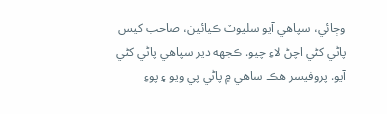وڄائي، سپاهي آيو سليوٽ ڪيائين، صاحب کيس پاڻي کڻي اچڻ لاءِ چيو. ڪجهه دير سپاهي پاڻي کڻي آيو. پروفيسر هڪ ساهي ۾ پاڻي پي ويو ۽ پوءِ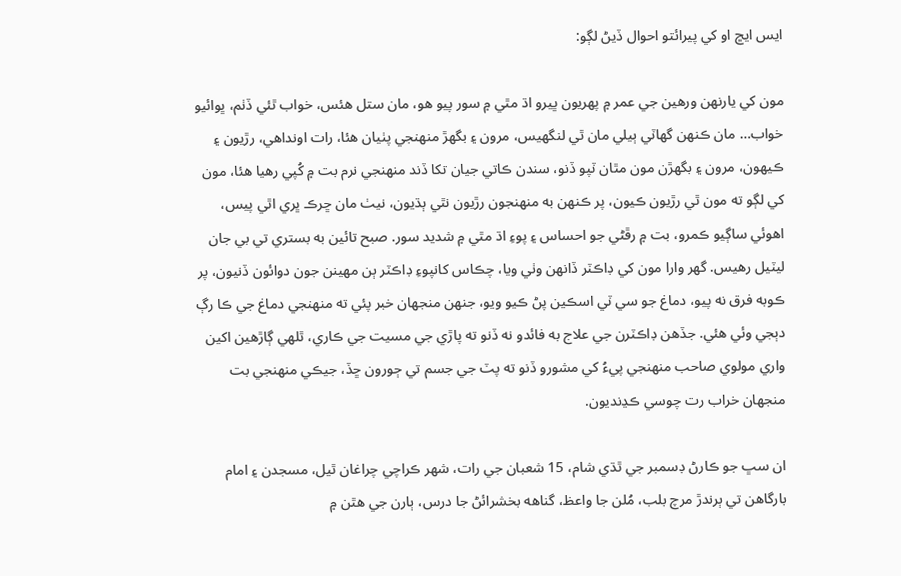ايس ايڇ او کي پيرائتو احوال ڏيڻ لڳو:

مون کي يارنهن ورهين جي عمر ۾ پهريون ڀيرو اڌ مٿي ۾ سور پيو هو، مان ستل هئس، خواب ٿئي ڏٺم، ڀوائيو خواب… مان ڪنهن گهاٽي ٻيلي مان ٿي لنگهيس، مرون ۽ بگهڙ منهنجي پٺيان هئا، رات اونداهي، رڙيون ۽ ڪيهون، مرون ۽ بگهڙن مون مٿان ٽپو ڏنو، سندن ڪاتي جيان تکا ڏند منهنجي نرم بت ۾ کُپي رهيا هئا، مون کي لڳو ته مون ٿي رڙيون ڪيون، پر ڪنهن به منهنجون رڙيون نٿي ٻڌيون، نيٺ مان ڇرڪ ڀري اٿي پيس، اهوئي ساڳيو ڪمرو، بت ۾ رڦڻي جو احساس ۽ پوءِ اڌ مٿي ۾ شديد سور. صبح تائين به بستري تي بي جان ليٽيل رھيس. گهر وارا مون کي ڊاڪٽر ڏانهن وٺي ويا، چڪاس کانپوءِ ڊاڪٽر ٻن مهينن جون دوائون ڏنيون، پر ڪوبه فرق نه پيو، دماغ جو سي ٽي اسڪين پڻ ڪيو ويو، جنهن منجهان خبر پئي ته منهنجي دماغ جي ڪا رڳ دٻجي وئي هئي. جڏهن ڊاڪٽرن جي علاج به فائدو نه ڏنو ته پاڙي جي مسيت جي ڪاري، ٿلهي ڳاڙهين اکين واري مولوي صاحب منهنجي پيءُ کي مشورو ڏنو ته پٽ جي جسم تي ڄورون ڇڏ، جيڪي منهنجي بت منجهان خراب رت چوسي ڪڍنديون.

ان سڀ جو ڪارڻ ڊسمبر جي ٿڌي شام، 15 شعبان جي رات، شهر ڪراچي چراغان ٿيل، مسجدن ۽ امام بارگاهن تي ٻرندڙ مرچ بلب، مُلن جا واعظ، گناهه بخشرائڻ جا درس، ٻارن جي هٿن ۾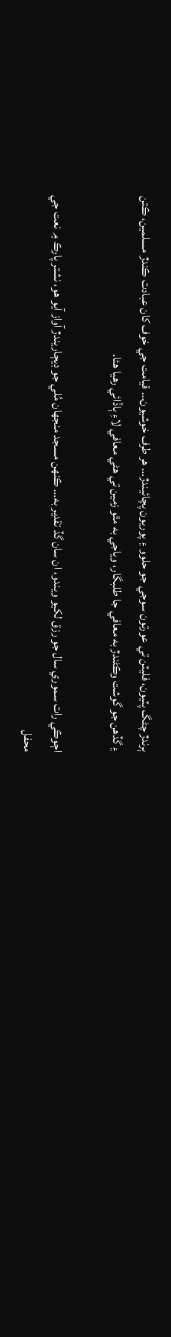ٻرندڙ چڻگ پٽيون، فليٽن تي عورتون سوجي جو حلوو ۽ پوريون پچائيندڙ… هر طرف خوشيون… قيامت جي خوف کان عبادت ڪندڙ مسلمين، ڪتن ۽ گڏهن جو گوشت وڪڻندڙ به معافي جا طلبگار، وياجي به مٿو زمين تي هڻي معافي لاءِ ٻاڏائي رهيا هئا.

اڄوڪي رات سموري سال جو رزق لکيو ويندو، ان سان گڏ تقدير به… ڪنهن مسجد منجهان مُلي جو ڊيڄاريندڙ آواز آيو هو، نشتر پارڪ ۾ نعت جي محفل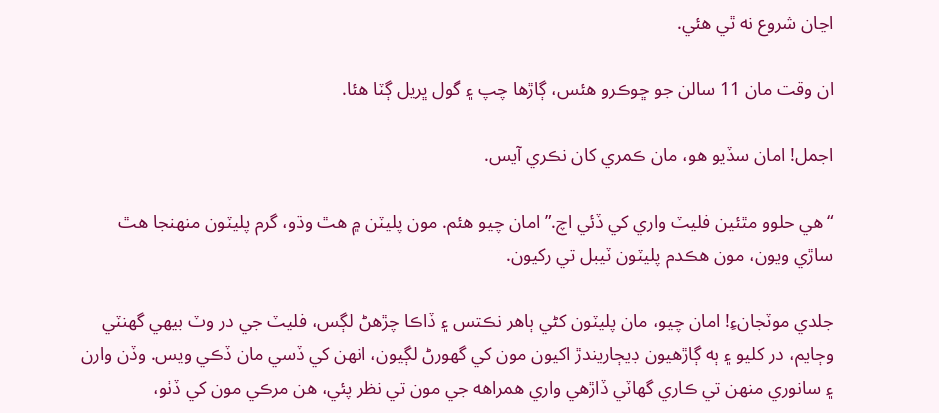اڃان شروع نه ٿي هئي.

ان وقت مان 11 سالن جو ڇوڪرو هئس، ڳاڙها چپ ۽ گول ڀريل ڳٽا هئا.

اجمل! امان سڏيو هو، مان ڪمري کان نڪري آيس.

“هي حلوو مٿئين فليٽ واري کي ڏئي اچ.” امان چيو هئم. مون پليٽن ۾ هٿ وڌو، گرم پليٽون منهنجا هٿ ساڙي ويون، مون هڪدم پليٽون ٽيبل تي رکيون.

جلدي موٽجانءِ! امان چيو، مان پليٽون کڻي ٻاهر نڪتس ۽ ڏاڪا چڙهڻ لڳس، فليٽ جي در وٽ بيهي گهنٽي وڄايم، در کليو ۽ ٻه ڳاڙهيون ڊيڄاريندڙ اکيون مون کي گھورڻ لڳيون، انهن کي ڏسي مان ڏڪي ويس. وڏن وارن ۽ سانوري منهن تي ڪاري گهاٽي ڏاڙهي واري ھمراهه جي مون تي نظر پئي، هن مرڪي مون کي ڏٺو،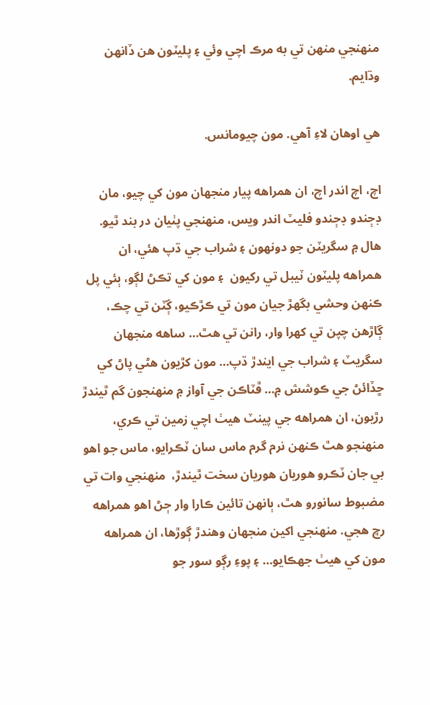منهنجي منهن تي به مرڪ اچي وئي ۽ پليٽون هن ڏانهن وڌايم.

هي اوهان لاءِ آهي. مون چيومانس.

اچ، اچ اندر اچ، ان ھمراهه پيار منجهان مون کي چيو، مان ڊڄندو ڊڄندو فليٽ اندر ويس، منهنجي پٺيان در بند ٿيو. هال ۾ سگريٽن جو دونهون ۽ شراب جي ڌپ هئي، ان همراهه پليٽون ٽيبل تي رکيون  ۽ مون کي تڪڻ لڳو، ٻئي پل ڪنهن وحشي بگھڙ جيان مون تي ڪڙڪيو، ڳٽن تي چڪ، ڳاڙهن چپن تي کهرا وار، رانن تي هٿ… ساهه منجهان سگريٽ ۽ شراب جي ايندڙ ڌپ… مون کڙيون هڻي پاڻ کي ڇڏائڻ جي ڪوشش ۾… ڦٽاڪن جي آواز ۾ منهنجون گم ٿيندڙ رڙيون، ان همراهه جي پينٽ هيٺ اچي زمين تي ڪري، منهنجو هٿ ڪنهن نرم گرم ماس سان ٽڪرايو، ماس جو اهو بي جان ٽڪرو هوريان هوريان سخت ٿيندڙ،  منهنجي وات تي مضبوط سانورو هٿ، ٻانهن تائين ڪارا وار ڄڻ اهو ھمراهه رڇ هجي. منهنجي اکين منجهان وهندڙ ڳوڙها، ان همراهه مون کي هيٺ جهڪايو… ۽ پوءِ رڳو سور جو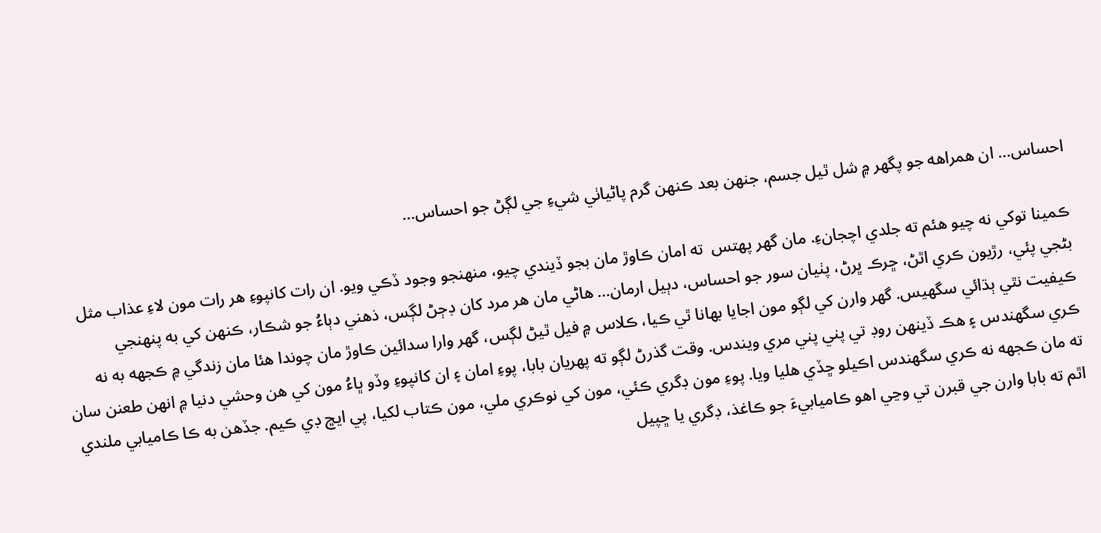احساس… ان ھمراهه جو پگهر ۾ شل ٿيل جسم، جنهن بعد ڪنهن گرم پاڻياٺي شيءِ جي لڳڻ جو احساس…

ڪمينا توکي نه چيو هئم ته جلدي اچجانءِ. مان گهر پهتس  ته امان ڪاوڙ مان بجو ڏيندي چيو، منهنجو وجود ڏڪي ويو. ان رات کانپوءِ هر رات مون لاءِ عذاب مثل بڻجي پئي، رڙيون ڪري اٿڻ، ڇرڪ ڀرڻ، پٺيان سور جو احساس، دٻيل ارمان… هاڻي مان هر مرد کان ڊڄڻ لڳس، ذهني دٻاءُ جو شڪار، ڪنهن کي به پنهنجي ڪيفيت نٿي ٻڌائي سگهيس. گهر وارن کي لڳو مون اجايا بهانا ٿي ڪيا، ڪلاس ۾ فيل ٿيڻ لڳس، گهر وارا سدائين ڪاوڙ مان چوندا هئا مان زندگي ۾ ڪجهه به نه ڪري سگهندس ۽ هڪ ڏينهن روڊ تي پني پني مري ويندس. وقت گذرڻ لڳو ته پهريان بابا، پوءِ امان ۽ ان کانپوءِ وڏو ڀاءُ مون کي هن وحشي دنيا ۾ انهن طعنن سان ته مان ڪجهه نه ڪري سگهندس اڪيلو ڇڏي هليا ويا. پوءِ مون ڊگري ڪئي، مون کي نوڪري ملي، مون ڪتاب لکيا، پي ايڇ ڊي ڪيم. جڏهن به ڪا ڪاميابي ملندي اٿم ته بابا وارن جي قبرن تي وڃي اهو ڪاميابيءَ جو ڪاغذ، ڊگري يا ڇپيل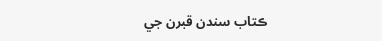ڪتاب سندن قبرن جي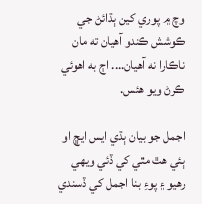وچ ۾ پوري کين ٻڌائڻ جي ڪوشش ڪندو آهيان ته مان ناڪارا نه آهيان…. اڄ به اهوئي ڪرڻ ويو هئس.

اجمل جو بيان ٻڌي ايس ايڇ او ٻئي هٿ مٿي کي ڏئي ويهي رهيو ۽ پوءِ بنا اجمل کي ڏسندي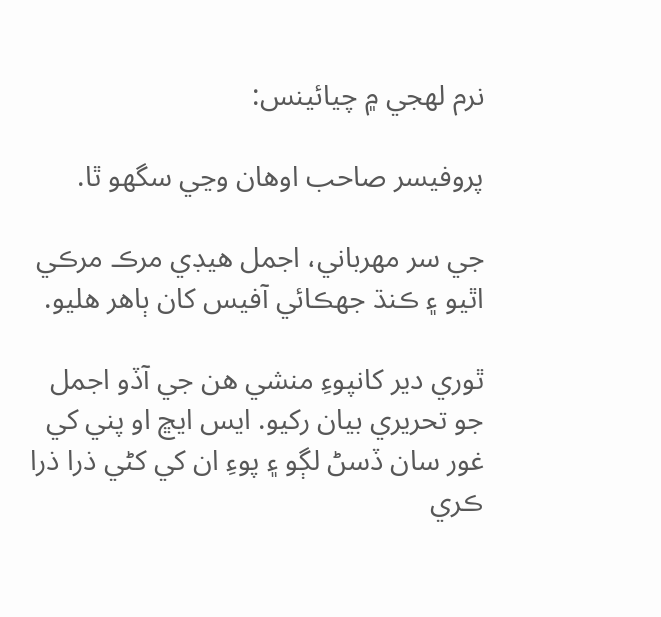نرم لهجي ۾ چيائينس:

پروفيسر صاحب اوهان وڃي سگهو ٿا.

جي سر مهرباني، اجمل هيڊي مرڪ مرڪي اٿيو ۽ ڪنڌ جهڪائي آفيس کان ٻاهر هليو.

ٿوري دير کانپوءِ منشي هن جي آڏو اجمل جو تحريري بيان رکيو. ايس ايڇ او پني کي غور سان ڏسڻ لڳو ۽ پوءِ ان کي کڻي ذرا ذرا ڪري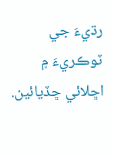رڌيءَ جي ٽوڪريءَ ۾ اڇلائي ڇڏيائين.